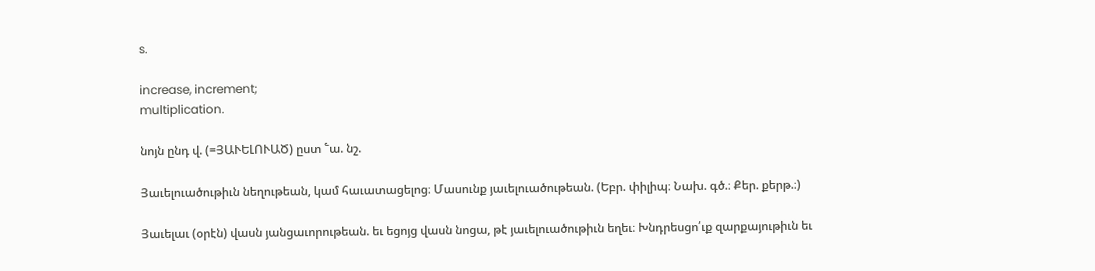s.

increase, increment;
multiplication.

նոյն ընդ վ. (=ՅԱՒԵԼՈՒԱԾ) ըստ ՟ա. նշ.

Յաւելուածութիւն նեղութեան, կամ հաւատացելոց։ Մասունք յաւելուածութեան. (Եբր. փիլիպ։ Նախ. գծ.։ Քեր. քերթ.։)

Յաւելաւ (օրէն) վասն յանցաւորութեան. եւ եցոյց վասն նոցա, թէ յաւելուածութիւն եղեւ։ Խնդրեսցո՛ւք զարքայութիւն եւ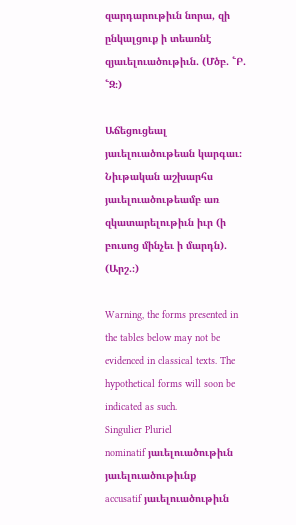զարդարութիւն նորա, զի ընկալցուք ի տեառնէ զյաւելուածութիւն. (Մծբ. ՟Բ. ՟Զ։)

Աճեցուցեալ յաւելուածութեան կարգաւ։ Նիւթական աշխարհս յաւելուածութեամբ առ զկատարելութիւն իւր (ի բուսոց մինչեւ ի մարդն). (Արշ.։)

Warning, the forms presented in the tables below may not be evidenced in classical texts. The hypothetical forms will soon be indicated as such.
Singulier Pluriel
nominatif յաւելուածութիւն յաւելուածութիւնք
accusatif յաւելուածութիւն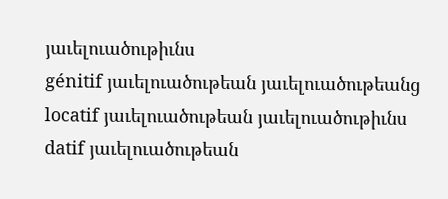յաւելուածութիւնս
génitif յաւելուածութեան յաւելուածութեանց
locatif յաւելուածութեան յաւելուածութիւնս
datif յաւելուածութեան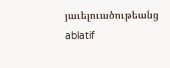յաւելուածութեանց
ablatif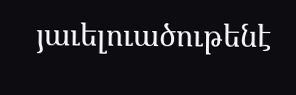յաւելուածութենէ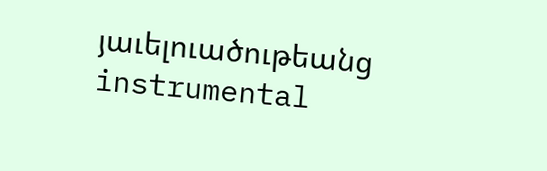յաւելուածութեանց
instrumental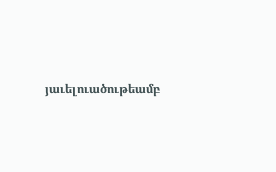յաւելուածութեամբ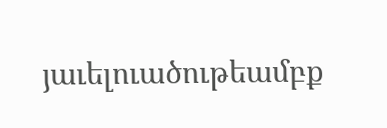յաւելուածութեամբք